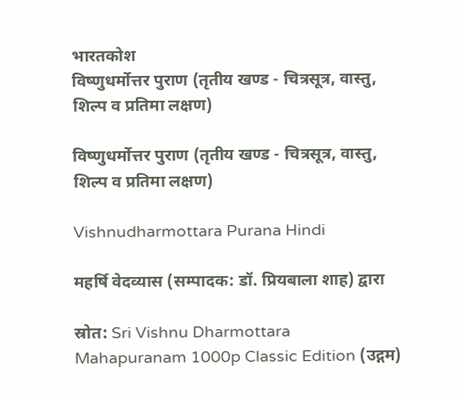भारतकोश
विष्णुधर्मोत्तर पुराण (तृतीय खण्ड - चित्रसूत्र, वास्तु, शिल्प व प्रतिमा लक्षण)

विष्णुधर्मोत्तर पुराण (तृतीय खण्ड - चित्रसूत्र, वास्तु, शिल्प व प्रतिमा लक्षण)

Vishnudharmottara Purana Hindi

महर्षि वेदव्यास (सम्पादक: डॉ. प्रियबाला शाह) द्वारा

स्रोत: Sri Vishnu Dharmottara Mahapuranam 1000p Classic Edition (उद्गम)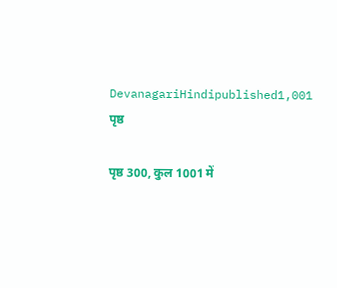DevanagariHindipublished1,001 पृष्ठ

पृष्ठ 300, कुल 1001 में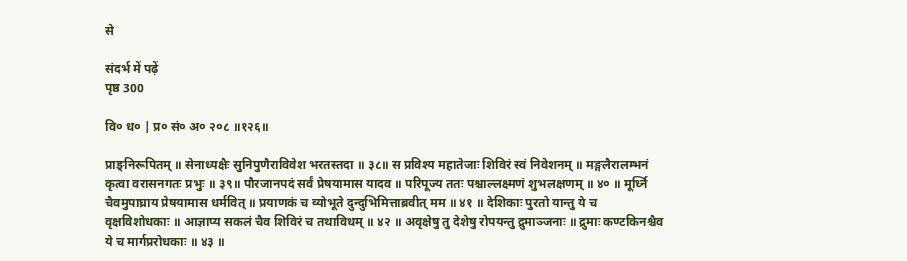से

संदर्भ में पढ़ें
पृष्ठ 300

वि० ध० | प्र० सं० अ० २०८ ॥१२६॥

प्राङ्निरूपितम् ॥ सेनाध्यक्षैः सुनिपुणैराविवेश भरतस्तदा ॥ ३८॥ स प्रविश्य महातेजाः शिविरं स्वं निवेशनम् ॥ मङ्गलैरालम्भनं कृत्वा वरासनगतः प्रभुः ॥ ३९॥ पौरजानपदं सर्वं प्रेषयामास यादव ॥ परिपूज्य ततः पश्चाल्लक्ष्मणं शुभलक्षणम् ॥ ४० ॥ मूर्ध्नि चैवमुपाघ्राय प्रेषयामास धर्मवित् ॥ प्रयाणकं च व्योभूते दुन्दुभिमित्ताब्रवीत् मम ॥ ४१ ॥ देशिकाः पुरतो यान्तु ये च वृक्षविशोधकाः ॥ आज्ञाप्य सकलं चैव शिविरं च तथाविधम् ॥ ४२ ॥ अवृक्षेषु तु देशेषु रोपयन्तु द्रुमाञ्जनाः ॥ द्रुमाः कण्टकिनश्चैव ये च मार्गप्ररोधकाः ॥ ४३ ॥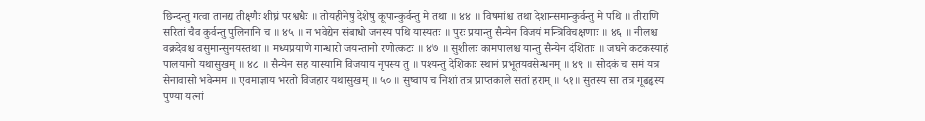छिन्दन्तु गत्वा तानद्य तीक्ष्णैः शीघ्रं परश्वधैः ॥ तोयहीनेषु देशेषु कूपान्कुर्वन्तु मे तथा ॥ ४४ ॥ विषमांश्च तथा देशान्समान्कुर्वन्तु मे पथि ॥ तीराणि सरितां चैव कुर्वन्तु पुलिनानि च ॥ ४५ ॥ न भवेद्येन संबाधो जनस्य पथि यास्यतः ॥ पुरः प्रयान्तु सैन्येन विजयं मन्त्रिविचक्षणाः ॥ ४६ ॥ नीलश्च वक्रदेवश्च वसुमान्सुनयस्तथा ॥ मध्यप्रयाणे गान्धारो जयन्तानो रणोत्कटः ॥ ४७ ॥ सुशीलः कामपालश्च यान्तु सैन्येन दंशिताः ॥ जघने कटकस्याहं पालयानो यथासुखम् ॥ ४८ ॥ सैन्येन सह यास्यामि विजयाय नृपस्य तु ॥ पश्यन्तु देशिकाः स्थानं प्रभूतयवसेन्धनम् ॥ ४९ ॥ सोदकं च समं यत्र सेनावासो भवेन्मम ॥ एवमाज्ञाय भरतो विजहार यथासुखम् ॥ ५० ॥ सुष्वाप च निशां तत्र प्राप्तकाले सतां हराम् ॥ ५१॥ सुतस्य सा तत्र गूढहृस्य पुण्या यत्नां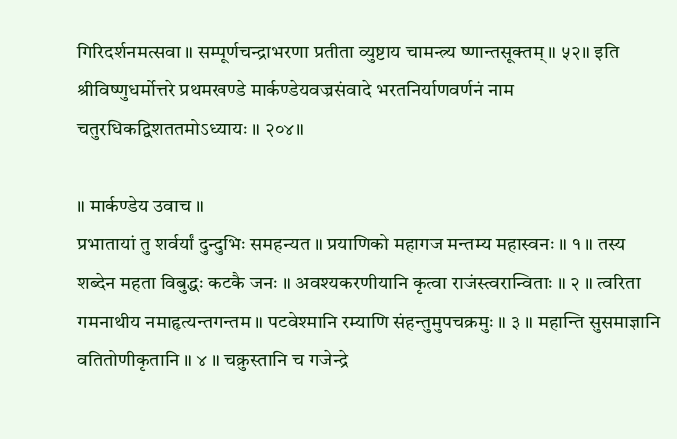गिरिदर्शनमत्सवा ॥ सम्पूर्णचन्द्राभरणा प्रतीता व्युष्टाय चामन्त्र्य ष्णान्तसूक्तम् ॥ ५२॥ इति श्रीविष्णुधर्मोत्तरे प्रथमखण्डे मार्कण्डेयवज्रसंवादे भरतनिर्याणवर्णनं नाम चतुरधिकद्विशततमोऽध्यायः ॥ २०४॥

॥ मार्कण्डेय उवाच ॥
प्रभातायां तु शर्वर्यां दुन्दुभिः समहन्यत ॥ प्रयाणिको महागज मन्तम्य महास्वनः ॥ १ ॥ तस्य शब्देन महता विबुद्धः कटकै जनः ॥ अवश्यकरणीयानि कृत्वा राजंस्त्वरान्विताः ॥ २ ॥ त्वरिता गमनाथीय नमाहृत्यन्तगन्तम ॥ पटवेश्मानि रम्याणि संहन्तुमुपचक्रमुः ॥ ३ ॥ महान्ति सुसमाज्ञानि वतितोणीकृतानि ॥ ४ ॥ चक्रुस्तानि च गजेन्द्रे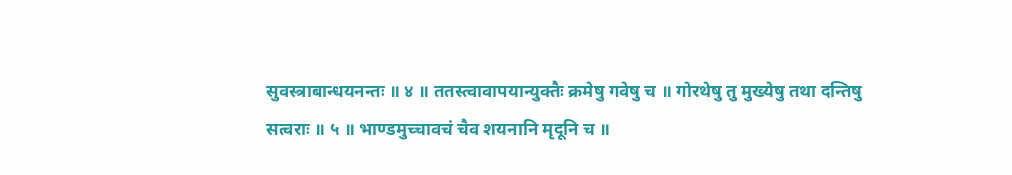सुवस्त्राबान्धयनन्तः ॥ ४ ॥ ततस्त्वावापयान्युक्तैः क्रमेषु गवेषु च ॥ गोरथेषु तु मुख्येषु तथा दन्तिषु सत्वराः ॥ ५ ॥ भाण्डमुच्चावचं चैव शयनानि मृदूनि च ॥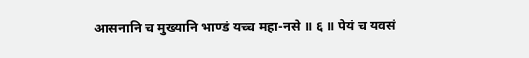आसनानि च मुख्यानि भाण्डं यच्च महा-नसे ॥ ६ ॥ पेयं च यवसं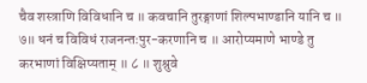चैव शस्त्राणि विविधानि च ॥ कवचानि तुरङ्गाणां शिल्पभाण्डानि यानि च ॥ ७॥ धनं च विविधं राजनन्तःपुर-करणानि च ॥ आरोप्यमाणे भाण्डे तु करभाणां विक्षिप्यताम् ॥ ८ ॥ शुश्रुवे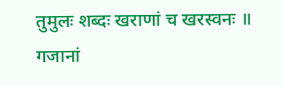तुमुलः शब्दः खराणां च खरस्वनः ॥ गजानां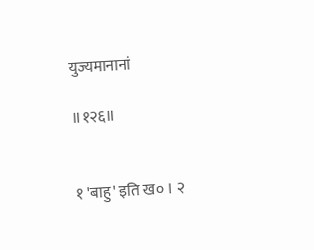युज्यमानानां

॥१२६॥


१ 'बाहु' इति ख० । २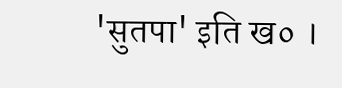'सुतपा' इति ख० ।